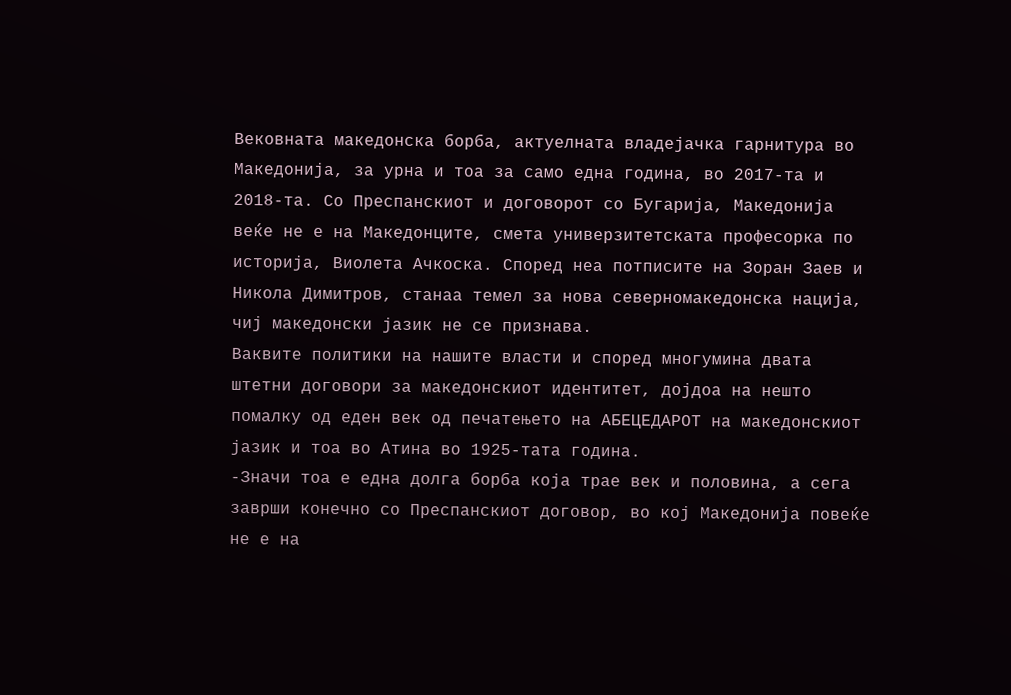Вековната македонска борба, актуелната владејачка гарнитура во Македонија, за урна и тоа за само една година, во 2017-та и 2018-та. Со Преспанскиот и договорот со Бугарија, Македонија веќе не е на Македонците, смета универзитетската професорка по историја, Виолета Ачкоска. Според неа потписите на Зоран Заев и Никола Димитров, станаа темел за нова северномакедонска нација, чиј македонски јазик не се признава.
Ваквите политики на нашите власти и според многумина двата штетни договори за македонскиот идентитет, дојдоа на нешто помалку од еден век од печатењето на АБЕЦЕДАРОТ на македонскиот јазик и тоа во Атина во 1925-тата година.
-Значи тоа е една долга борба која трае век и половина, а сега заврши конечно со Преспанскиот договор, во кој Македонија повеќе не е на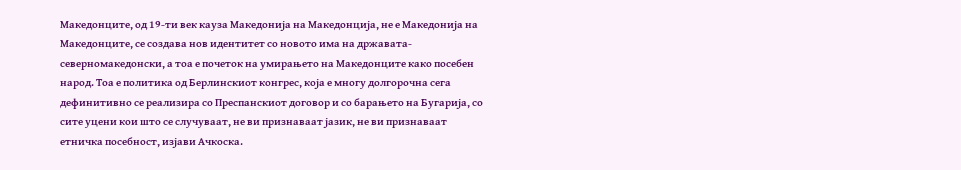Македонците, од 19-ти век кауза Македонија на Македонција, не е Македонија на Македонците, се создава нов идентитет со новото има на државата- северномакедонски, а тоа е почеток на умирањето на Македонците како посебен народ. Тоа е политика од Берлинскиот конгрес, која е многу долгорочна сега дефинитивно се реализира со Преспанскиот договор и со барањето на Бугарија, со сите уцени кои што се случуваат, не ви признаваат јазик, не ви признаваат етничка посебност, изјави Ачкоска.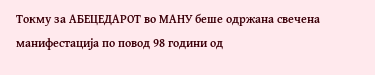Токму за АБЕЦЕДАРОТ во МАНУ беше одржана свечена манифестација по повод 98 години од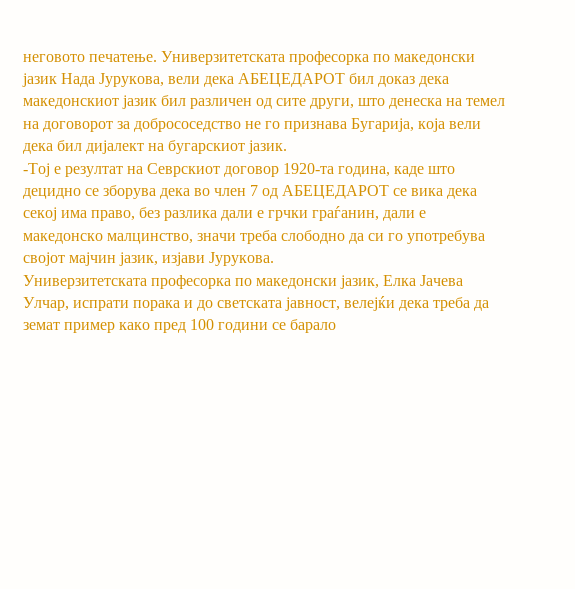неговото печатење. Универзитетската професорка по македонски јазик Нада Јурукова, вели дека АБЕЦЕДАРОТ бил доказ дека македонскиот јазик бил различен од сите други, што денеска на темел на договорот за добрососедство не го признава Бугарија, која вели дека бил дијалект на бугарскиот јазик.
-Тој е резултат на Севрскиот договор 1920-та година, каде што децидно се зборува дека во член 7 од АБЕЦЕДАРОТ се вика дека секој има право, без разлика дали е грчки граѓанин, дали е македонско малцинство, значи треба слободно да си го употребува својот мајчин јазик, изјави Јурукова.
Универзитетската професорка по македонски јазик, Елка Јачева Улчар, испрати порака и до светската јавност, велејќи дека треба да земат пример како пред 100 години се барало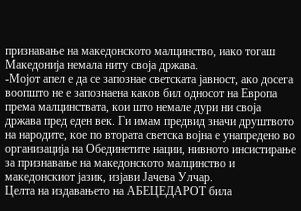признавање на македонското малцинство, иако тогаш Македонија немала ниту своја држава.
-Мојот апел е да се запознае светската јавност, ако досега воопшто не е запознаена каков бил односот на Европа према малцинствата, кои што немале дури ни своја држава пред еден век. Ги имам предвид значи друштвото на народите, кое по втората светска војна е унапредено во организација на Обединетите нации, нивното инсистирање за признавање на македонското малцинство и македонскиот јазик, изјави Јачева Улчар.
Целта на издавањето на АБЕЦЕДАРОТ била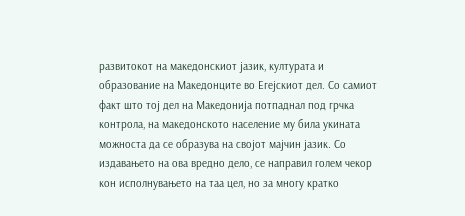развитокот на македонскиот јазик, културата и образование на Македонците во Егејскиот дел. Со самиот факт што тој дел на Македонија потпаднал под грчка контрола, на македонското население му била укината можноста да се образува на својот мајчин јазик. Со издавањето на ова вредно дело, се направил голем чекор кон исполнувањето на таа цел, но за многу кратко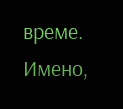време. Имено,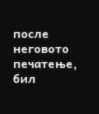после неговото печатење, бил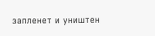запленет и уништен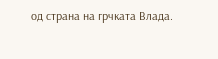од страна на грчката Влада.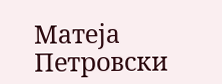Матеја Петровски